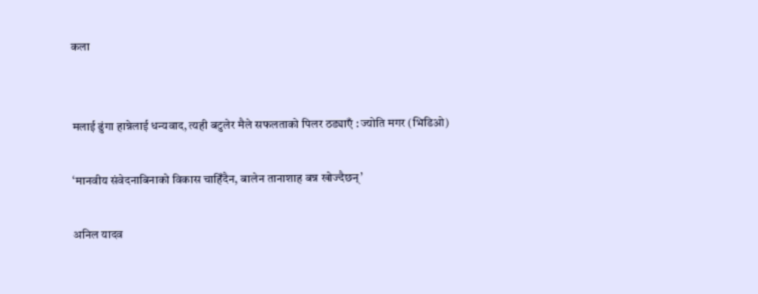कला


मलाई ढुंगा हान्नेलाई धन्यवाद, त्यही बटुलेर मैले सफलताको पिलर ठड्याएँ : ज्योति मगर (भिडिओ)

‘मानवीय संवेदनाबिनाको विकास चाहिँदैन, बालेन तानाशाह बन्न खोज्दैछन्’

अनिल यादव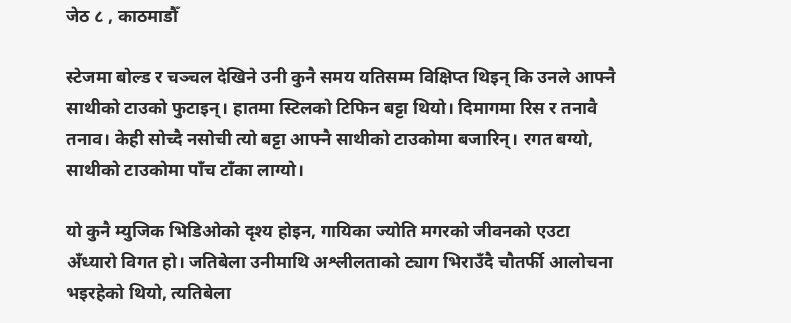जेठ ८ , काठमाडौँ

स्टेजमा बोल्ड र चञ्चल देखिने उनी कुनै समय यतिसम्म विक्षिप्त थिइन् कि उनले आफ्नै साथीको टाउको फुटाइन्। हातमा स्टिलको टिफिन बट्टा थियो। दिमागमा रिस र तनावै तनाव। केही सोच्दै नसोची त्यो बट्टा आफ्नै साथीको टाउकोमा बजारिन्। रगत बग्यो, साथीको टाउकोमा पाँच टाँका लाग्यो।

यो कुनै म्युजिक भिडिओको दृश्य होइन, गायिका ज्योति मगरको जीवनको एउटा अँध्यारो विगत हो। जतिबेला उनीमाथि अश्लीलताको ट्याग भिराउँदै चौतर्फी आलोचना भइरहेको थियो, त्यतिबेला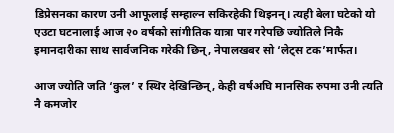डिप्रेसनका कारण उनी आफूलाई सम्हाल्न सकिरहेकी थिइनन्। त्यही बेला घटेको यो एउटा घटनालाई आज २० वर्षको सांगीतिक यात्रा पार गरेपछि ज्योतिले निकै इमानदारीका साथ सार्वजनिक गरेकी छिन्, नेपालखबर सो ‘लेट्स टक’मार्फत।

आज ज्योति जति ‘कुल’ र स्थिर देखिन्छिन्, केही वर्षअघि मानसिक रुपमा उनी त्यति नै कमजोर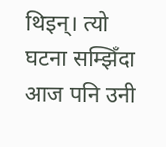थिइन्। त्यो घटना सम्झिँदा आज पनि उनी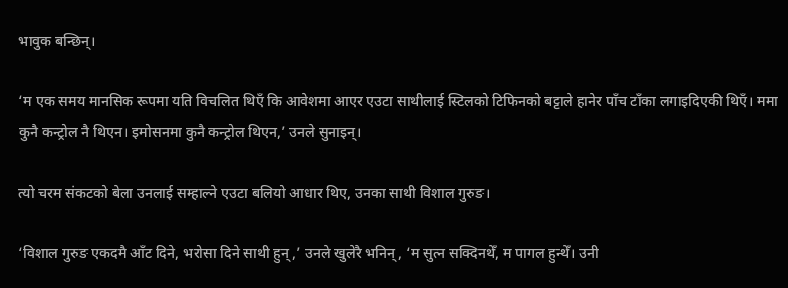भावुक बन्छिन्।

‘म एक समय मानसिक रूपमा यति विचलित थिएँ कि आवेशमा आएर एउटा साथीलाई स्टिलको टिफिनको बट्टाले हानेर पाँच टाँका लगाइदिएकी थिएँ। ममा कुनै कन्ट्रोल नै थिएन। इमोसनमा कुनै कन्ट्रोल थिएन,’ उनले सुनाइन्।

त्यो चरम संकटको बेला उनलाई सम्हाल्ने एउटा बलियो आधार थिए, उनका साथी विशाल गुरुङ।

‘विशाल गुरुङ एकदमै आँट दिने, भरोसा दिने साथी हुन्,’ उनले खुलेरै भनिन्, ‘म सुत्न सक्दिनथेँ, म पागल हुन्थेँ। उनी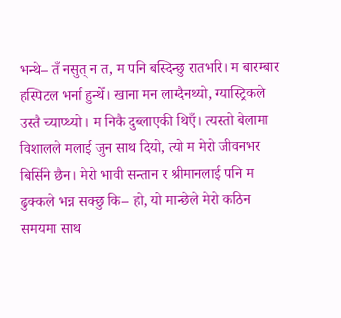भन्थे– तँ नसुत् न त, म पनि बस्दिन्छु रातभरि। म बारम्बार हस्पिटल भर्ना हुन्थेँ। खाना मन लाग्दैनथ्यो, ग्यास्ट्रिकले उस्तै च्याप्थ्यो। म निकै दुब्लाएकी थिएँ। त्यस्तो बेलामा विशालले मलाई जुन साथ दियो, त्यो म मेरो जीवनभर बिर्सिने छैन। मेरो भावी सन्तान र श्रीमानलाई पनि म ढुक्कले भन्न सक्छु कि– हो, यो मान्छेले मेरो कठिन समयमा साथ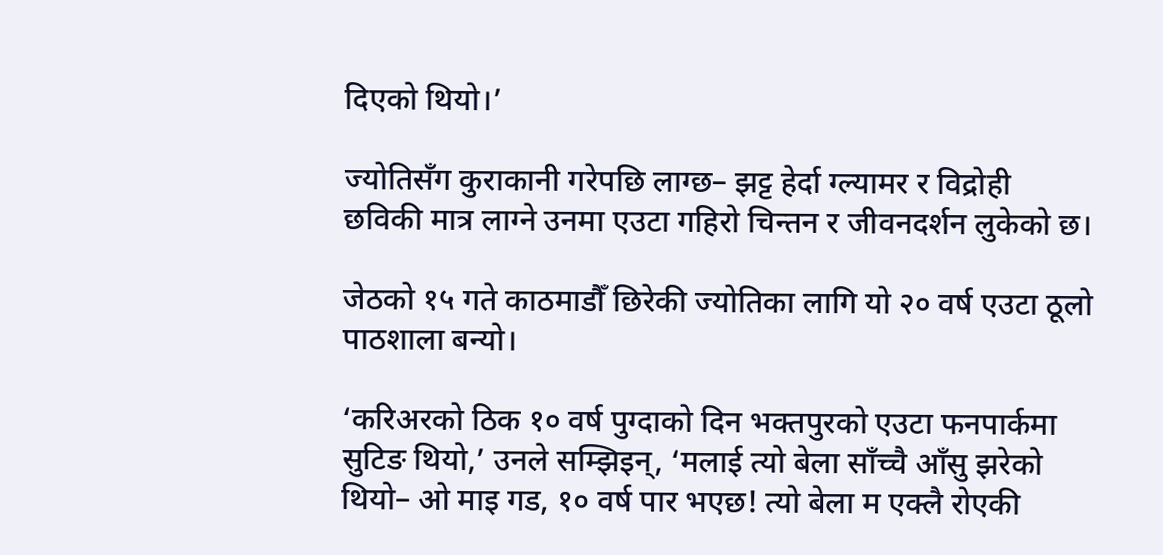दिएको थियो।’

ज्योतिसँग कुराकानी गरेपछि लाग्छ– झट्ट हेर्दा ग्ल्यामर र विद्रोही छविकी मात्र लाग्ने उनमा एउटा गहिरो चिन्तन र जीवनदर्शन लुकेको छ।

जेठको १५ गते काठमाडौँ छिरेकी ज्योतिका लागि यो २० वर्ष एउटा ठूलो पाठशाला बन्यो।

‘करिअरको ठिक १० वर्ष पुग्दाको दिन भक्तपुरको एउटा फनपार्कमा सुटिङ थियो,’ उनले सम्झिइन्, ‘मलाई त्यो बेला साँच्चै आँसु झरेको थियो– ओ माइ गड, १० वर्ष पार भएछ! त्यो बेला म एक्लै रोएकी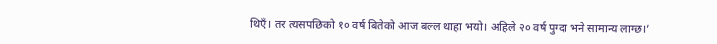थिएँ। तर त्यसपछिको १० वर्ष बितेको आज बल्ल थाहा भयो। अहिले २० वर्ष पुग्दा भने सामान्य लाग्छ।’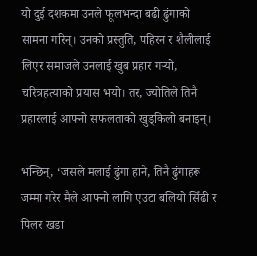यो दुई दशकमा उनले फूलभन्दा बढी ढुंगाको सामना गरिन्। उनको प्रस्तुति, पहिरन र शैलीलाई लिएर समाजले उनलाई खुब प्रहार गर्‍यो, चरित्रहत्याको प्रयास भयो। तर, ज्योतिले तिनै प्रहारलाई आफ्नो सफलताको खुड्किलो बनाइन्।

भन्छिन्, ‘जसले मलाई ढुंगा हाने, तिनै ढुंगाहरू जम्मा गरेर मैले आफ्नो लागि एउटा बलियो सिँढी र पिलर खडा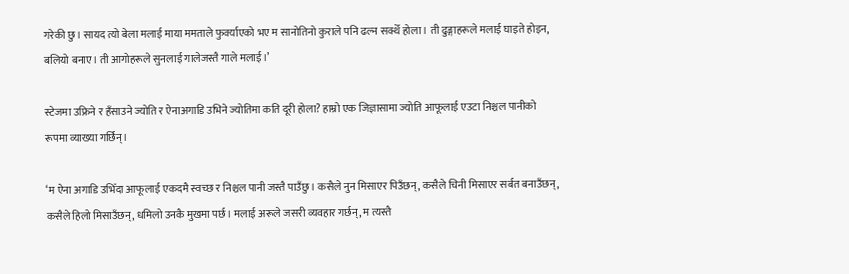गरेकी छु। सायद त्यो बेला मलाई माया ममताले फुर्क्याएको भए म सानोतिनो कुराले पनि ढल्न सक्थेँ होला। ती ढुङ्गाहरूले मलाई घाइते होइन, बलियो बनाए। ती आगोहरूले सुनलाई गालेजस्तै गाले मलाई।’

स्टेजमा उफ्रिने र हँसाउने ज्योति र ऐनाअगाडि उभिने ज्योतिमा कति दूरी होला? हाम्रो एक जिज्ञासामा ज्योति आफूलाई एउटा निश्चल पानीको रूपमा व्याख्या गर्छिन्।

‘म ऐना अगाडि उभिँदा आफूलाई एकदमै स्वच्छ र निश्चल पानी जस्तै पाउँछु। कसैले नुन मिसाएर पिउँछन्, कसैले चिनी मिसाएर सर्बत बनाउँछन्, कसैले हिलो मिसाउँछन्, धमिलो उनकै मुखमा पर्छ। मलाई अरूले जसरी व्यवहार गर्छन्, म त्यस्तै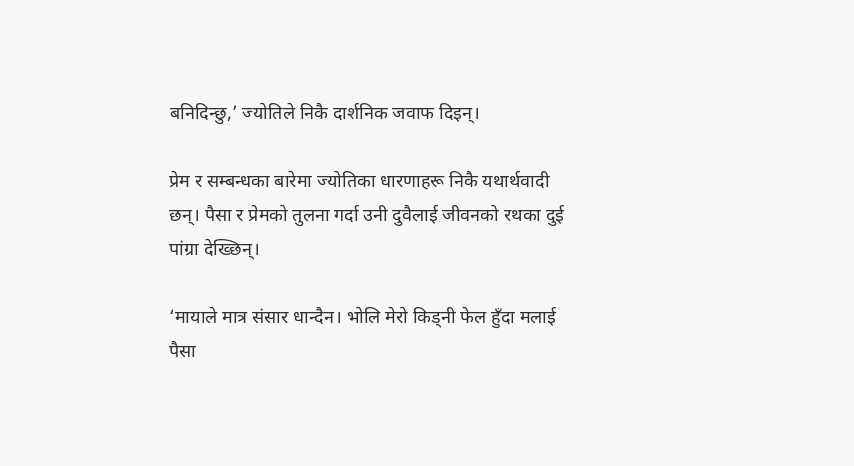बनिदिन्छु,’ ज्योतिले निकै दार्शनिक जवाफ दिइन्।

प्रेम र सम्बन्धका बारेमा ज्योतिका धारणाहरू निकै यथार्थवादी छन्। पैसा र प्रेमको तुलना गर्दा उनी दुवैलाई जीवनको रथका दुई पांग्रा देख्छिन्।

‘मायाले मात्र संसार धान्दैन। भोलि मेरो किड्नी फेल हुँदा मलाई पैसा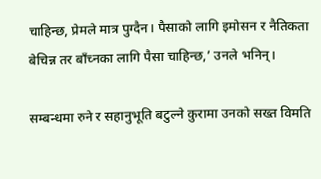चाहिन्छ, प्रेमले मात्र पुग्दैन। पैसाको लागि इमोसन र नैतिकता बेचिन्न तर बाँच्नका लागि पैसा चाहिन्छ,’ उनले भनिन्।

सम्बन्धमा रुने र सहानुभूति बटुल्ने कुरामा उनको सख्त विमति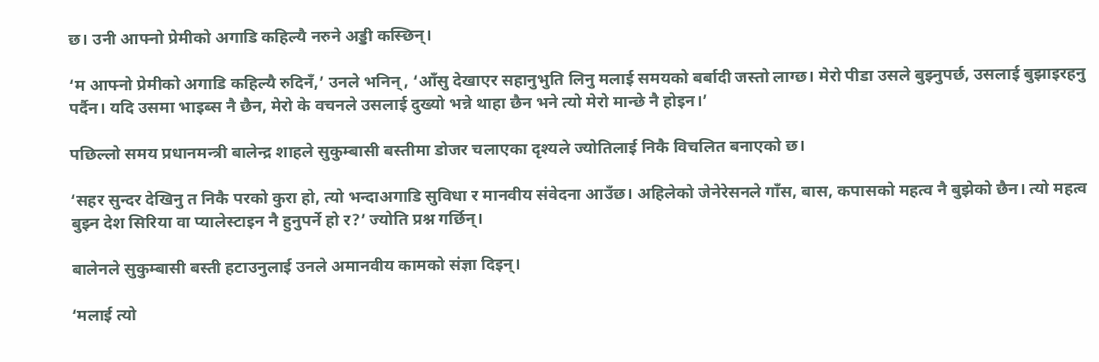छ। उनी आफ्नो प्रेमीको अगाडि कहिल्यै नरुने अड्डी कस्छिन्।

‘म आफ्नो प्रेमीको अगाडि कहिल्यै रुदिनँ,’ उनले भनिन्, ‘आँसु देखाएर सहानुभुति लिनु मलाई समयको बर्बादी जस्तो लाग्छ। मेरो पीडा उसले बुझ्नुपर्छ, उसलाई बुझाइरहनु पर्दैन। यदि उसमा भाइब्स नै छैन, मेरो के वचनले उसलाई दुख्यो भन्ने थाहा छैन भने त्यो मेरो मान्छे नै होइन।’

पछिल्लो समय प्रधानमन्त्री बालेन्द्र शाहले सुकुम्बासी बस्तीमा डोजर चलाएका दृश्यले ज्योतिलाई निकै विचलित बनाएको छ।

‘सहर सुन्दर देखिनु त निकै परको कुरा हो, त्यो भन्दाअगाडि सुविधा र मानवीय संवेदना आउँछ। अहिलेको जेनेरेसनले गाँस, बास, कपासको महत्व नै बुझेको छैन। त्यो महत्व बुझ्न देश सिरिया वा प्यालेस्टाइन नै हुनुपर्ने हो र?’ ज्योति प्रश्न गर्छिन्।

बालेनले सुकुम्बासी बस्ती हटाउनुलाई उनले अमानवीय कामको संज्ञा दिइन्।

‘मलाई त्यो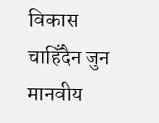विकास चाहिँदैन जुन मानवीय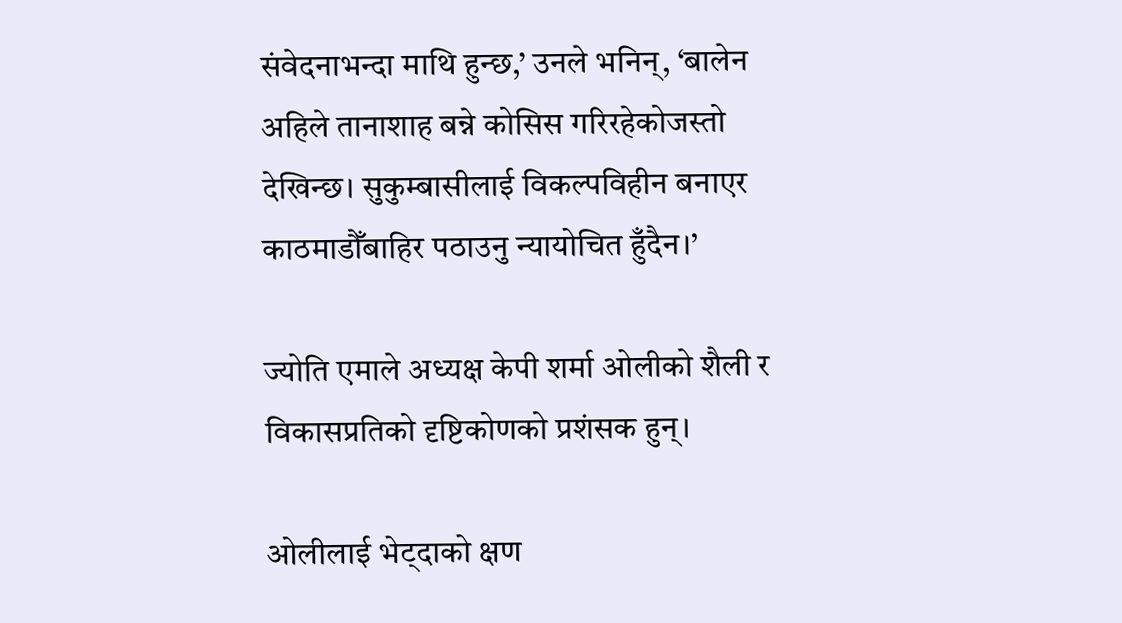संवेदनाभन्दा माथि हुन्छ,’ उनले भनिन्, ‘बालेन अहिले तानाशाह बन्ने कोसिस गरिरहेकोजस्तो देखिन्छ। सुकुम्बासीलाई विकल्पविहीन बनाएर काठमाडौँबाहिर पठाउनु न्यायोचित हुँदैन।’

ज्योति एमाले अध्यक्ष केपी शर्मा ओलीको शैली र विकासप्रतिको दृष्टिकोणको प्रशंसक हुन्।

ओलीलाई भेट्दाको क्षण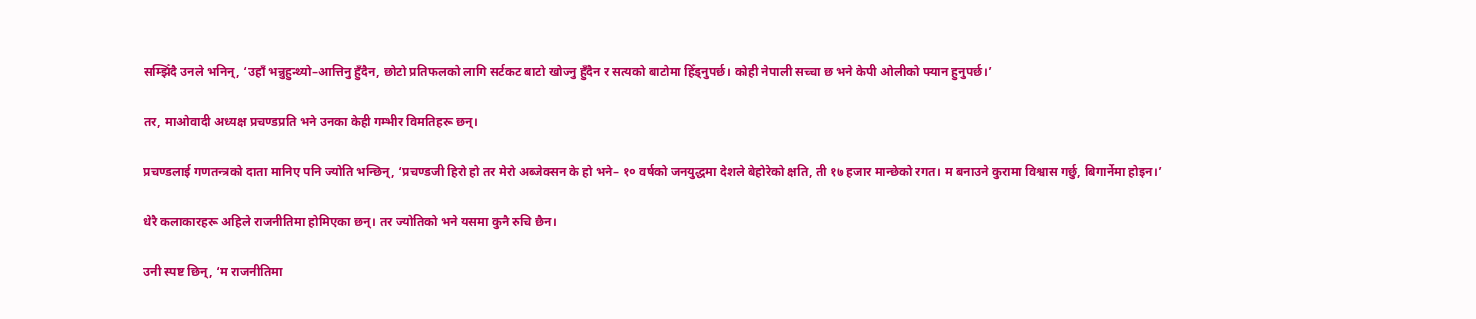सम्झिँदै उनले भनिन्, ‘उहाँ भन्नुहुन्थ्यो–आत्तिनु हुँदैन, छोटो प्रतिफलको लागि सर्टकट बाटो खोज्नु हुँदैन र सत्यको बाटोमा हिँड्नुपर्छ। कोही नेपाली सच्चा छ भने केपी ओलीको फ्यान हुनुपर्छ।’

तर, माओवादी अध्यक्ष प्रचण्डप्रति भने उनका केही गम्भीर विमतिहरू छन्।

प्रचण्डलाई गणतन्त्रको दाता मानिए पनि ज्योति भन्छिन्, ‘प्रचण्डजी हिरो हो तर मेरो अब्जेक्सन के हो भने– १० वर्षको जनयुद्धमा देशले बेहोरेको क्षति, ती १७ हजार मान्छेको रगत। म बनाउने कुरामा विश्वास गर्छु, बिगार्नेमा होइन।’

धेरै कलाकारहरू अहिले राजनीतिमा होमिएका छन्। तर ज्योतिको भने यसमा कुनै रुचि छैन।

उनी स्पष्ट छिन्, ‘म राजनीतिमा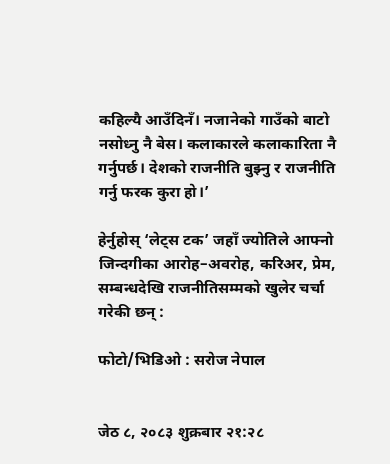कहिल्यै आउँदिनँ। नजानेको गाउँको बाटो नसोध्नु नै बेस। कलाकारले कलाकारिता नै गर्नुपर्छ। देशको राजनीति बुझ्नु र राजनीति गर्नु फरक कुरा हो।’

हेर्नुहोस् ‘लेट्स टक’ जहाँ ज्योतिले आफ्नो जिन्दगीका आरोह–अवरोह, करिअर, प्रेम, सम्बन्धदेखि राजनीतिसम्मको खुलेर चर्चा गरेकी छन् :

फोटो/भिडिओ : सरोज नेपाल


जेठ ८, २०८३ शुक्रबार २१:२८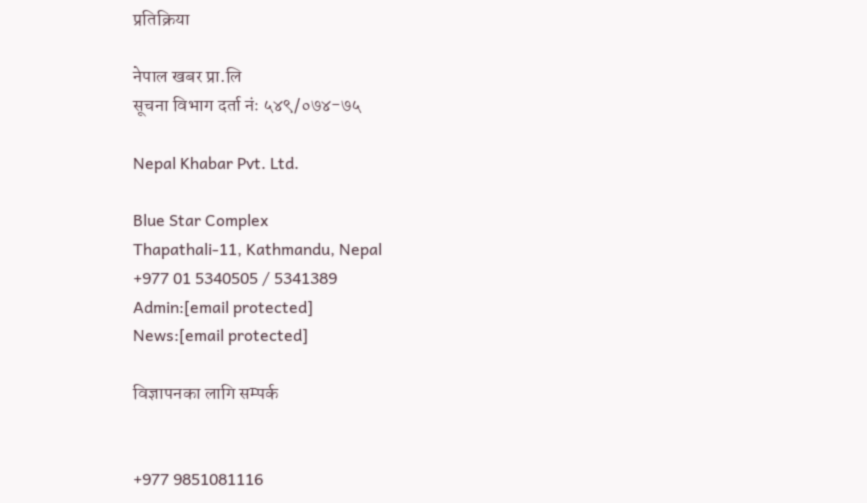प्रतिक्रिया

नेपाल खबर प्रा.लि
सूचना विभाग दर्ता नंः ५४९/०७४-७५

Nepal Khabar Pvt. Ltd.

Blue Star Complex
Thapathali-11, Kathmandu, Nepal
+977 01 5340505 / 5341389
Admin:[email protected]
News:[email protected]

विज्ञापनका लागि सम्पर्क


+977 9851081116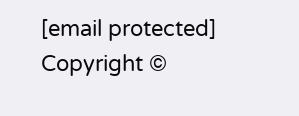[email protected]
Copyright ©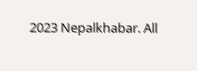2023 Nepalkhabar. All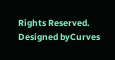Rights Reserved. Designed byCurves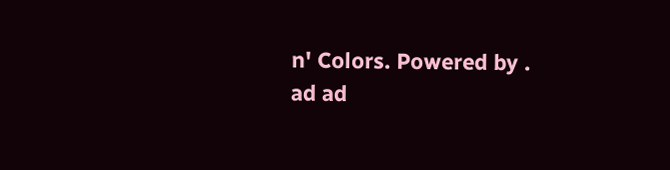n' Colors. Powered by .
ad ad